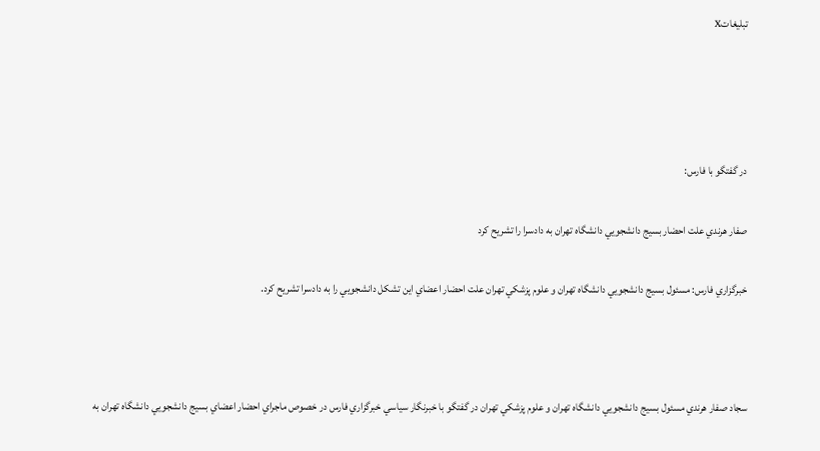تبليغاتX




در گفتگو با فارس:

صفار هرندي علت احضار بسيج دانشجويي دانشگاه تهران به دادسرا را تشريح كرد

خبرگزاري فارس: مسئول بسيج دانشجويي دانشگاه تهران و علوم پزشكي تهران علت احضار اعضاي اين تشكل دانشجويي را به دادسرا تشريح كرد.



سجاد صفار هرندي مسئول بسيج دانشجويي دانشگاه تهران و علوم پزشكي تهران در گفتگو با خبرنگار سياسي خبرگزاري فارس در خصوص ماجراي احضار اعضاي بسيج دانشجويي دانشگاه تهران به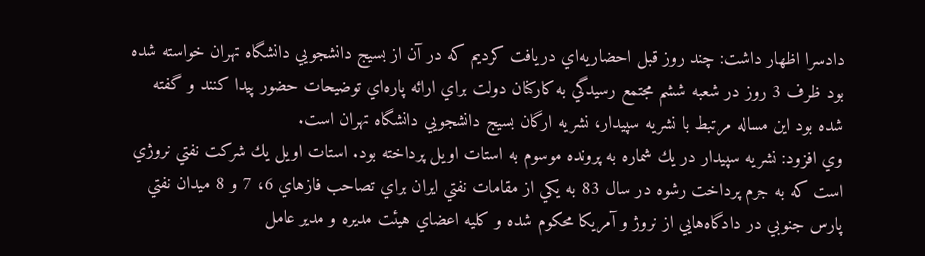دادسرا اظهار داشت: چند روز قبل احضاريه‌اي دريافت كرديم كه در آن از بسيج دانشجويي دانشگاه تهران خواسته شده بود ظرف 3 روز در شعبه ششم مجتمع رسيدگي به كاركنان دولت براي ارائه پاره‌اي توضيحات حضور پيدا كنند و گفته شده بود اين مساله مرتبط با نشريه سپيدار، نشريه ارگان بسيج دانشجويي دانشگاه تهران است.
وي افزود: نشريه سپيدار در يك شماره به پرونده موسوم به استات اويل پرداخته بود. استات اويل يك شركت نفتي نروژي است كه به جرم پرداخت رشوه در سال 83 به يكي از مقامات نفتي ايران براي تصاحب فازهاي 6، 7 و 8 ميدان نفتي پارس جنوبي در دادگاه‌هايي از نروژ و آمريكا محكوم شده و كليه اعضاي هيئت مديره و مدير عامل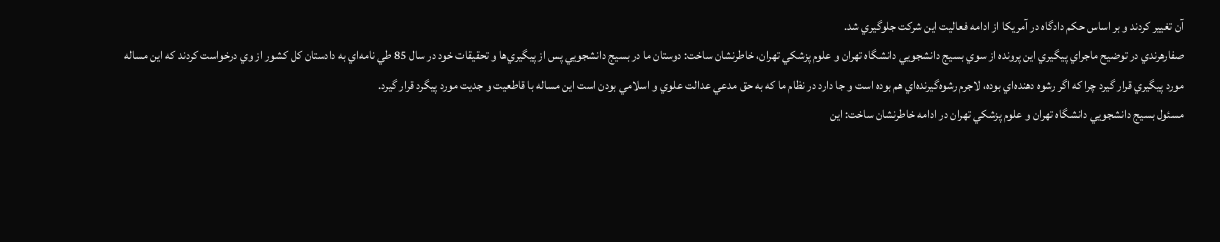آن تغيير كردند و بر اساس حكم دادگاه در آمريكا از ادامه فعاليت اين شركت جلوگيري شد.
صفارهرندي در توضيح ماجراي پيگيري اين پرونده از سوي بسيج دانشجويي دانشگاه تهران و علوم پزشكي تهران، خاطرنشان ساخت: دوستان ما در بسيج دانشجويي پس از پيگيري‌ها و تحقيقات خود در سال 85 طي نامه‌اي به دادستان كل كشور از وي درخواست كردند كه اين مساله مورد پيگيري قرار گيرد چرا كه اگر رشوه دهنده‌اي بوده،‌ لاجرم رشوه‌گيرنده‌اي هم بوده است و جا دارد در نظام ما كه به حق مدعي عدالت علوي و اسلامي بودن است اين مساله با قاطعيت و جديت مورد پيگرد قرار گيرد.
مسئول بسيج دانشجويي دانشگاه تهران و علوم پزشكي تهران در ادامه خاطرنشان ساخت: اين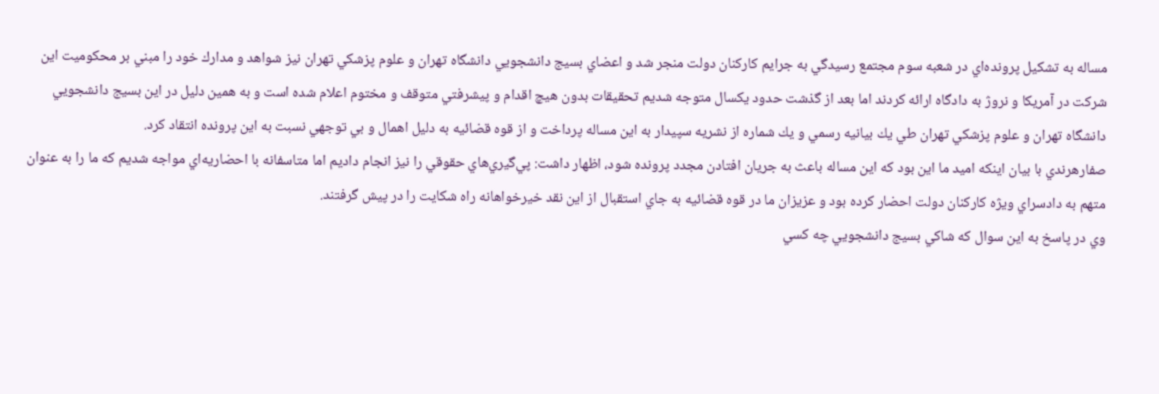مساله به تشكيل پرونده‌اي در شعبه سوم مجتمع رسيدگي به جرايم كاركنان دولت منجر شد و اعضاي بسيج دانشجويي دانشگاه تهران و علوم پزشكي تهران نيز شواهد و مدارك خود را مبني بر محكوميت اين شركت در آمريكا و نروژ به دادگاه ارائه كردند اما بعد از گذشت حدود يكسال متوجه شديم تحقيقات بدون هيچ اقدام و پيشرفتي متوقف و مختوم اعلام شده است و به همين دليل در اين بسيج دانشجويي دانشگاه تهران و علوم پزشكي تهران طي يك بيانيه رسمي و يك شماره از نشريه سپيدار به اين مساله پرداخت و از قوه قضائيه به دليل اهمال و بي توجهي نسبت به اين پرونده انتقاد كرد.
صفارهرندي با بيان اينكه اميد ما اين بود كه اين مساله باعث به جريان افتادن مجدد پرونده شود، اظهار داشت: پي‌گيري‌هاي حقوقي را نيز انجام داديم اما متاسفانه با احضاريه‌اي مواجه شديم كه ما را به عنوان متهم به دادسراي ويژه كاركنان دولت احضار كرده بود و عزيزان ما در قوه قضائيه به جاي استقبال از اين نقد خيرخواهانه راه شكايت را در پيش گرفتند.
وي در پاسخ به اين سوال كه شاكي بسيج دانشجويي چه كسي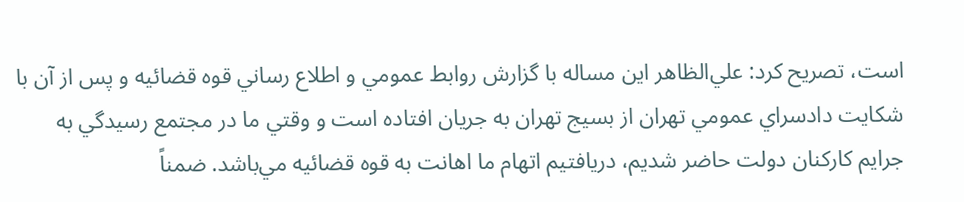است، تصريح كرد: علي‌الظاهر اين مساله با گزارش روابط عمومي و اطلاع رساني قوه قضائيه و پس از آن با شكايت دادسراي عمومي تهران از بسيج تهران به جريان افتاده است و وقتي ما در مجتمع رسيدگي به جرايم كاركنان دولت حاضر شديم، دريافتيم اتهام ما اهانت به قوه قضائيه مي‌باشد. ضمناً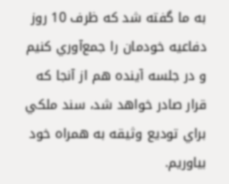به ما گفته شد كه ظرف 10 روز دفاعيه خودمان را جمع‌آوري كنيم و در جلسه آينده هم از آنجا كه قرار صادر خواهد شد، سند ملكي براي توديع وثيقه به همراه خود بياوريم.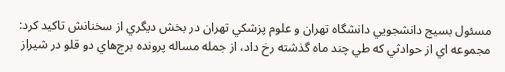مسئول بسيج دانشجويي دانشگاه تهران و علوم پزشكي تهران در بخش ديگري از سخنانش تاكيد كرد: مجموعه اي از حوادثي كه طي چند ماه گذشته رخ داد، از جمله مساله پرونده برج‌هاي دو قلو در شيراز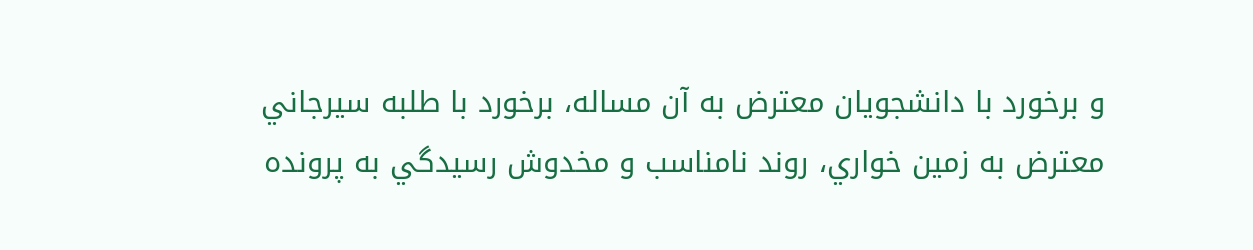و برخورد با دانشجويان معترض به آن مساله، برخورد با طلبه سيرجاني معترض به زمين خواري، روند نامناسب و مخدوش رسيدگي به پرونده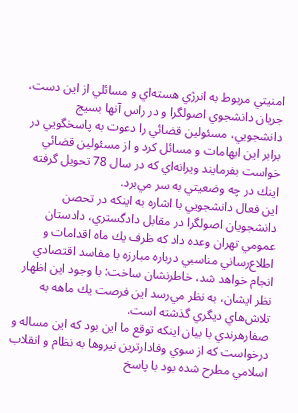امنيتي مربوط به انرژي هسته‌اي و مسائلي از اين دست، جريان دانشجوي اصولگرا و در راس آنها بسيج دانشجويي، مسئولين قضائي را دعوت به پاسخگويي در برابر اين ابهامات و مسائل كرد و از مسئولين قضائي خواست بفرمايند ويرانه‌اي كه در سال 78 تحويل گرفته اينك در چه وضعيتي به سر مي‌برد.
اين فعال دانشجويي با اشاره به اينكه در تحصن دانشجويان اصولگرا در مقابل دادگستري، دادستان عمومي تهران وعده داد كه ظرف يك ماه اقدامات و اطلاع‌رساني مناسبي درباره مبارزه با مفاسد اقتصادي انجام خواهد شد، خاطرنشان ساخت: با وجود اين اظهار نظر ايشان، به نظر مي‌رسد اين فرصت يك ماهه به تلاش‌هاي ديگري گذشته است.
صفارهرندي با بيان اينكه توقع ما اين بود كه اين مساله و درخواست كه از سوي وفادارترين نيروها به نظام و انقلاب اسلامي مطرح شده بود با پاسخ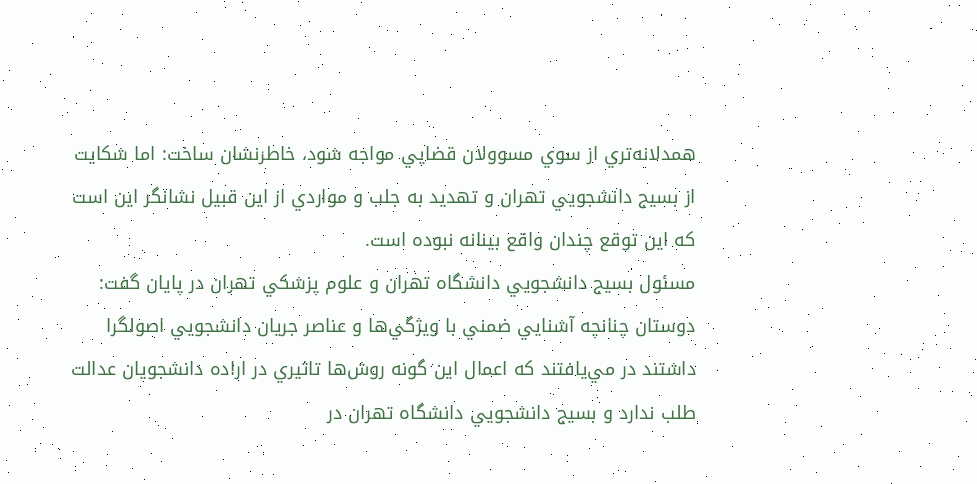همدلانه‌تري از سوي مسوولان قضايي مواجه شود، خاطرنشان ساخت: اما شكايت از بسيج دانشجويي تهران و تهديد به جلب و مواردي از اين قبيل نشانگر اين است كه اين توقع چندان واقع بينانه نبوده است.
مسئول بسيج دانشجويي دانشگاه تهران و علوم پزشكي تهران در پايان گفت: دوستان چنانچه آشنايي ضمني با ويژگي‌ها و عناصر جريان دانشجويي اصولگرا داشتند در مي‌يافتند كه اعمال اين گونه روش‌ها تاثيري در اراده دانشجويان عدالت طلب ندارد و بسيج دانشجويي دانشگاه تهران در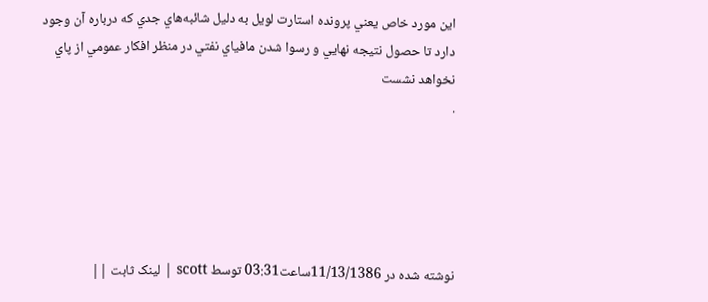اين مورد خاص يعني پرونده استارت لويل به دليل شائبه‌هاي جدي كه درباره آن وجود دارد تا حصول نتيجه نهايي و رسوا شدن مافياي نفتي در منظر افكار عمومي از پاي نخواهد نشست
.





نوشته شده در 11/13/1386ساعت03:31 توسط scott | لینک ثابت ||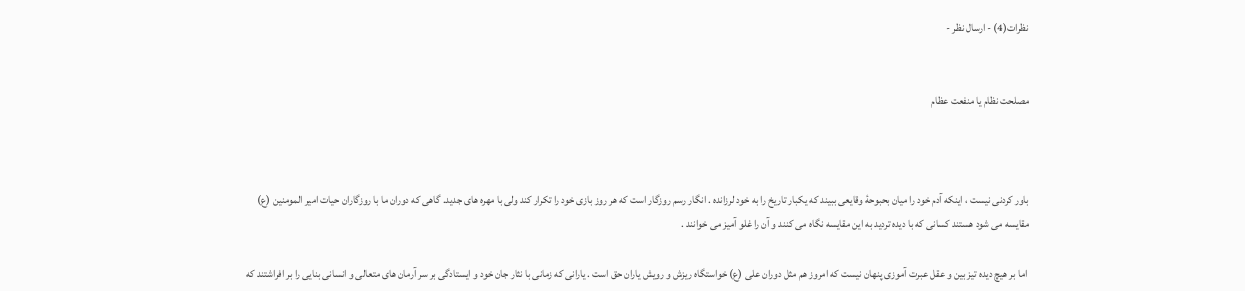نظرات(4) - ارسال نظر -


مصلحت نظام یا منفعت عظام



باور کردنی نیست ، اینکه آدم خود را میان بحبوحۀ وقایعی ببیند که یکبار تاریخ را به خود لرزانده . انگار رسم روزگار است که هر روز بازی خود را تکرار کند ولی با مهره های جدید. گاهی که دوران ما با روزگاران حیات امیر المومنین (ع) مقایسه می شود هستند کسانی که با دیده تردید به این مقایسه نگاه می کنند و آن را غلو آمیز می خوانند .

 اما بر هیچ دیده تیز بین و عقل عبرت آموزی پنهان نیست که امروز هم مثل دوران علی (ع) خواستگاه ریزش و رویش یاران حق است . یارانی که زمانی با نثار جان خود و ایستادگی بر سر آرمان های متعالی و انسانی بنایی را بر افراشتند که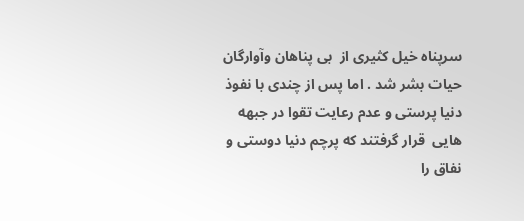سرپناه خیل کثیری از  بی پناهان وآوارگان حیات بشر شد . اما پس از چندی با نفوذ دنیا پرستی و عدم رعایت تقوا در جبهه هایی  قرار گرفتند که پرچم دنیا دوستی و نفاق را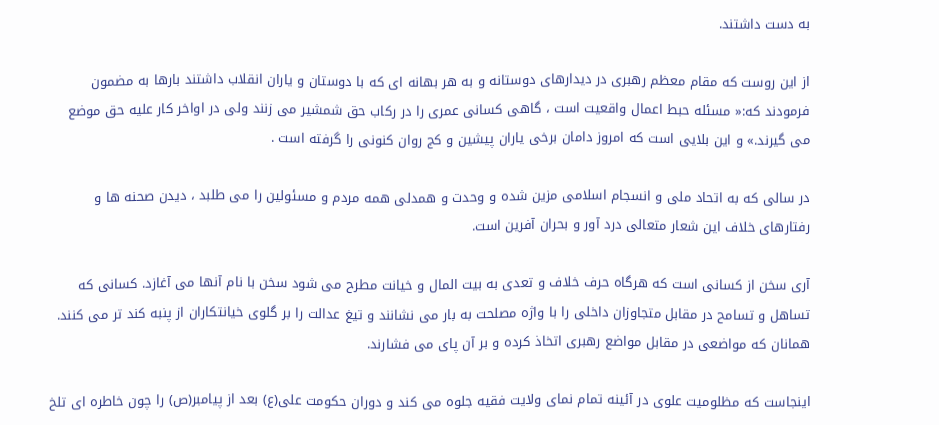به دست داشتند.

از این روست که مقام معظم رهبری در دیدارهای دوستانه و به هر بهانه ای که با دوستان و یاران انقلاب داشتند بارها به مضمون فرمودند که:« مسئله حبط اعمال واقعیت است ، گاهی کسانی عمری را در رکاب حق شمشیر می زنند ولی در اواخر کار علیه حق موضع می گیرند.» و این بلایی است که امروز دامان برخی یاران پیشین و کج روان کنونی را گرفته است .

در سالی که به اتحاد ملی و انسجام اسلامی مزین شده و وحدت و همدلی همه مردم و مسئولین را می طلبد ، دیدن صحنه ها و رفتارهای خلاف این شعار متعالی درد آور و بحران آفرین است.

آری سخن از کسانی است که هرگاه حرف خلاف و تعدی به بیت المال و خیانت مطرح می شود سخن با نام آنها می آغازد. کسانی که تساهل و تسامح در مقابل متجاوزان داخلی را با واژه مصلحت به بار می نشانند و تیغ عدالت را بر گلوی خیانتکاران از پنبه کند تر می کنند. همانان که مواضعی در مقابل مواضع رهبری اتخاذ کرده و بر آن پای می فشارند.

اینجاست که مظلومیت علوی در آئینه تمام نمای ولایت فقیه جلوه می کند و دوران حکومت علی(ع) بعد از پیامبر(ص) را چون خاطره ای تلخ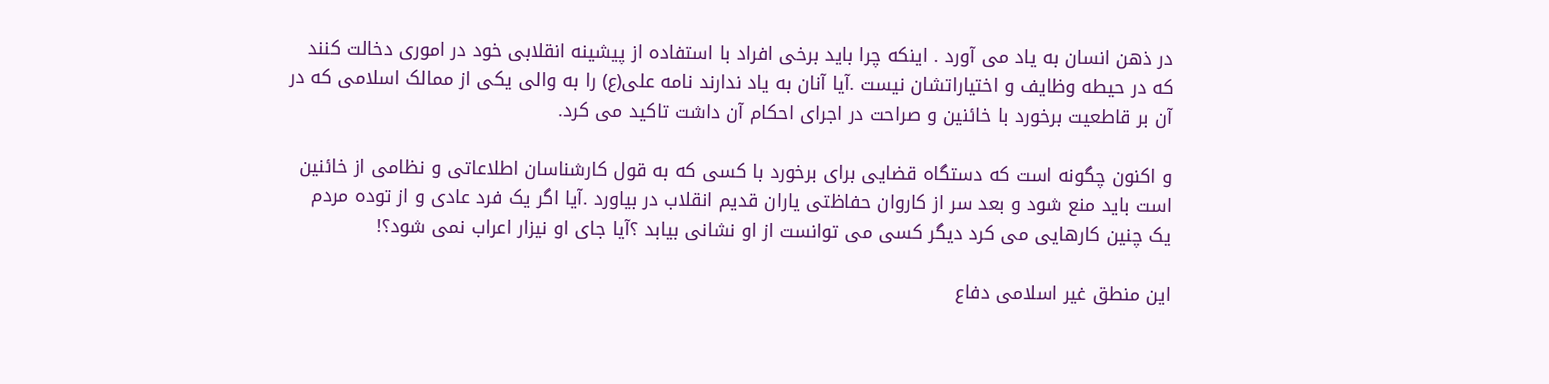در ذهن انسان به یاد می آورد . اینکه چرا باید برخی افراد با استفاده از پیشینه انقلابی خود در اموری دخالت کنند که در حیطه وظایف و اختیاراتشان نیست .آیا آنان به یاد ندارند نامه علی(ع) را به والی یکی از ممالک اسلامی که در آن بر قاطعیت برخورد با خائنین و صراحت در اجرای احکام آن داشت تاکید می کرد.

و اکنون چگونه است که دستگاه قضایی برای برخورد با کسی که به قول کارشناسان اطلاعاتی و نظامی از خائنین است باید منع شود و بعد سر از کاروان حفاظتی یاران قدیم انقلاب در بیاورد .آیا اگر یک فرد عادی و از توده مردم یک چنین کارهایی می کرد دیگر کسی می توانست از او نشانی بیابد ؟آیا جای او نیزار اعراب نمی شود؟!

این منطق غیر اسلامی دفاع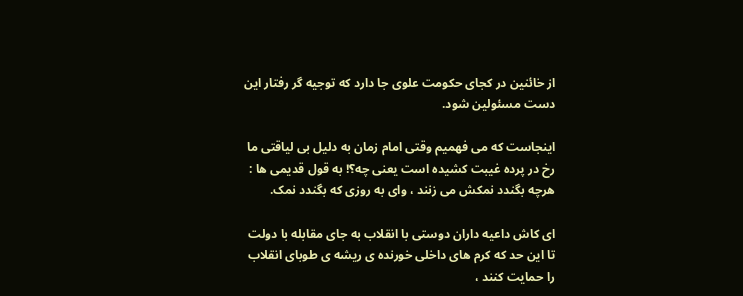از خائنین در کجای حکومت علوی جا دارد که توجیه گر رفتار این دست مسئولین شود.

اینجاست که می فهمیم وقتی امام زمان به دلیل بی لیاقتی ما رخ در پرده غیبت کشیده است یعنی چه؟! به قول قدیمی ها : هرچه بگندد نمکش می زنند ، وای به روزی که بگندد نمک.

ای کاش داعیه داران دوستی با انقلاب به جای مقابله با دولت تا این حد که کرم های داخلی خورنده ی ریشه ی طوبای انقلاب را حمایت کنند ،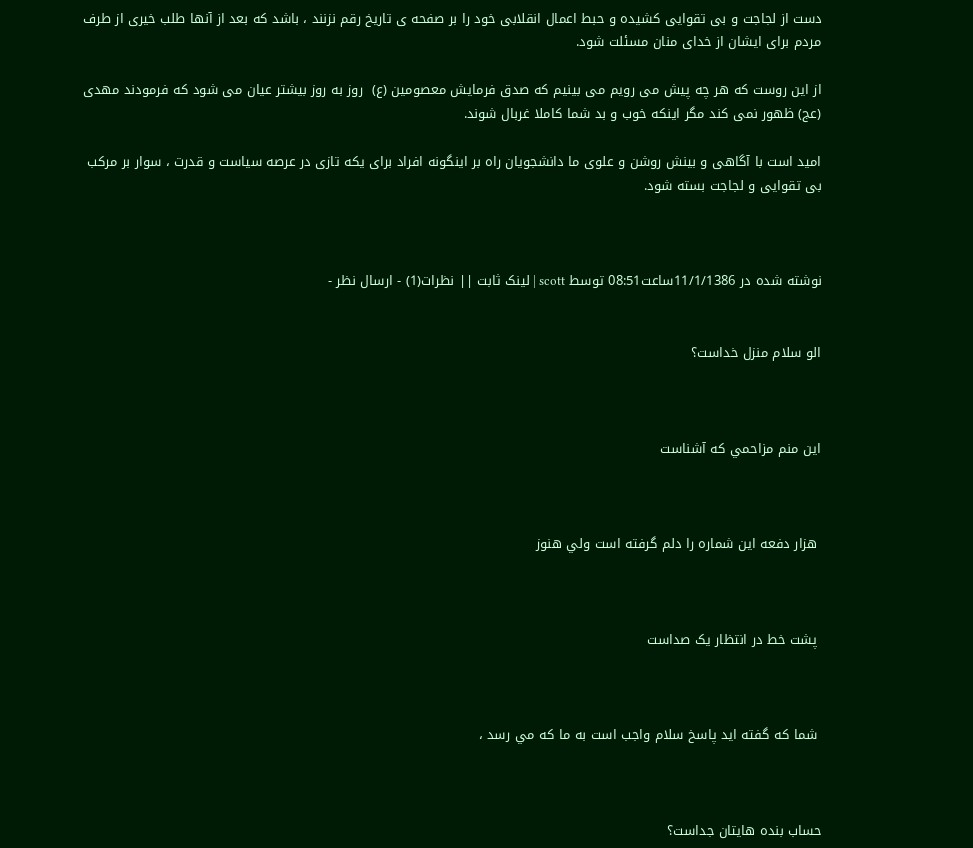دست از لجاجت و بی تقوایی کشیده و حبط اعمال انقلابی خود را بر صفحه ی تاریخ رقم نزنند ، باشد که بعد از آنها طلب خیری از طرف مردم برای ایشان از خدای منان مسئلت شود.

از این روست که هر چه پیش می رویم می بینیم که صدق فرمایش معصومین (ع)  روز به روز بیشتر عیان می شود که فرمودند مهدی (عج) ظهور نمی کند مگر اینکه خوب و بد شما کاملا غربال شوند.

امید است با آگاهی و بینش روشن و علوی ما دانشجویان راه بر اینگونه افراد برای یکه تازی در عرصه سیاست و قدرت ، سوار بر مرکب بی تقوایی و لجاجت بسته شود.



نوشته شده در 11/1/1386ساعت08:51 توسط scott | لینک ثابت || نظرات(1) - ارسال نظر -


الو سلام منزل خداست؟



اين منم مزاحمي که آشناست



 هزار دفعه اين شماره را دلم گرفته است ولي هنوز



 پشت خط در انتظار يک صداست



 شما که گفته ايد پاسخ سلام واجب است به ما که مي رسد ،



حساب بنده هايتان جداست؟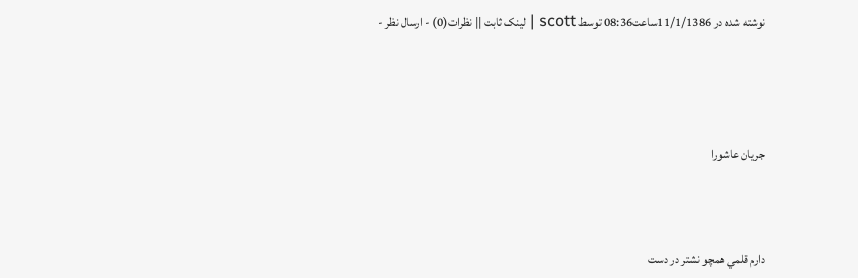نوشته شده در 11/1/1386ساعت08:36 توسط scott | لینک ثابت || نظرات(0) - ارسال نظر -




جريان عاشورا



دارم قلمي همچو نشتر در دست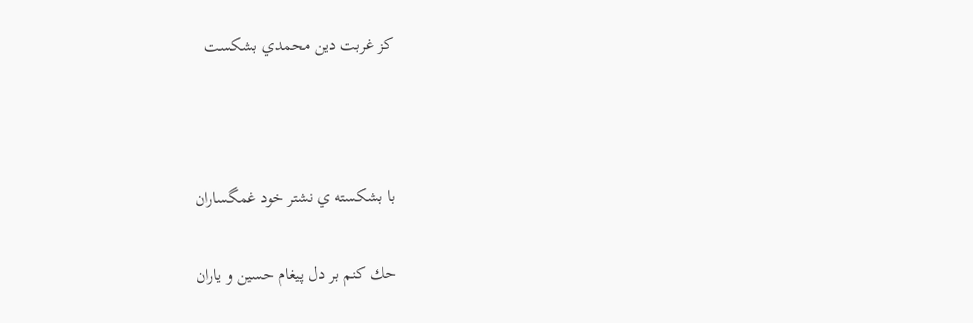كز غربت دين محمدي بشكست



با بشكسته ي نشتر خود غمگساران

حك كنم بر دل پيغام حسين و ياران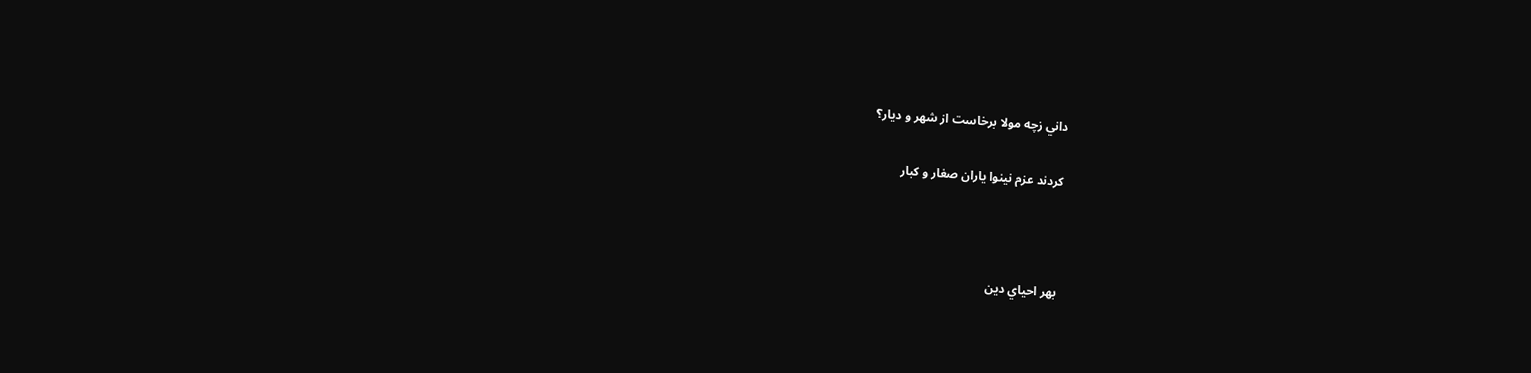داني زچه مولا برخاست از شهر و ديار؟

كردند عزم نينوا ياران صغار و كبار



بهر احياي دين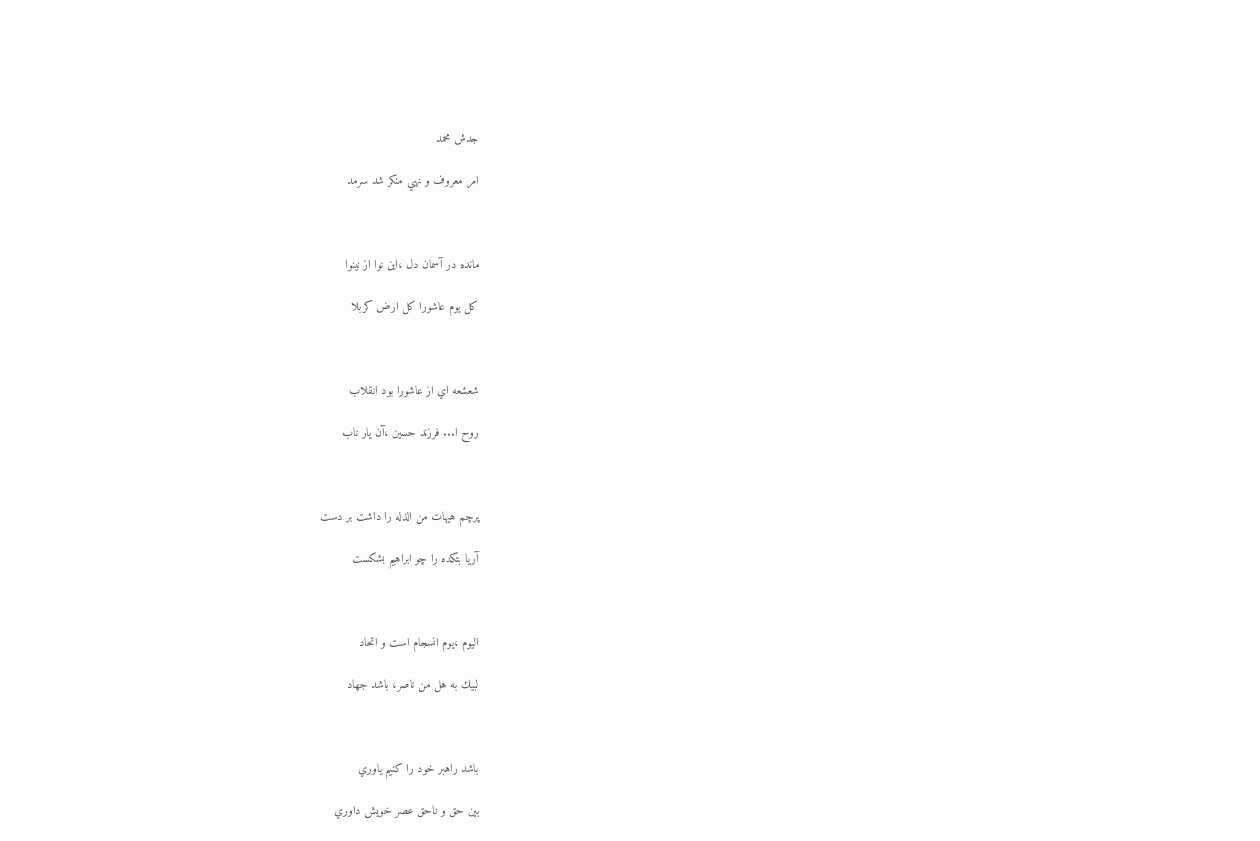جدش محمد

امر معروف و نهي منكر شد سرمد



مانده در آسمان دل ،اين نوا از نينوا

كل يوم عاشورا كل ارض كربلا



شعشعه اي از عاشورا بود انقلاب

روح ا... فرزند حسين ،آن يار ناب



پرچم هيهات من الذله را داشت بر دست

آريا بتكده را چو ابراهيم بشكست



اليوم ،يوم انسجام است و اتحاد

لبيك به هل من ناصر، باشد جهاد



باشد راهبر خود را كنيم ياوري

بين حق و ناحق عصر خويش داوري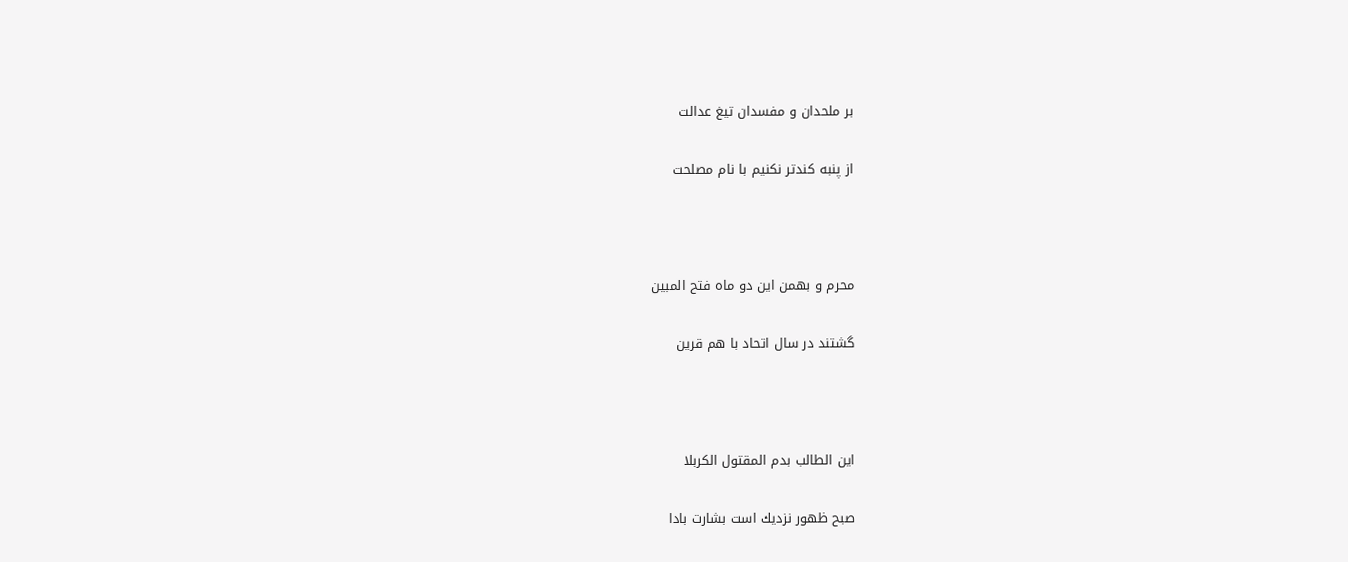بر ملحدان و مفسدان تيغ عدالت

از پنبه كندتر نكنيم با نام مصلحت



محرم و بهمن اين دو ماه فتح المبين

گشتند در سال اتحاد با هم قرين



اين الطالب بدم المقتول الكربلا

صبح ظهور نزديك است بشارت بادا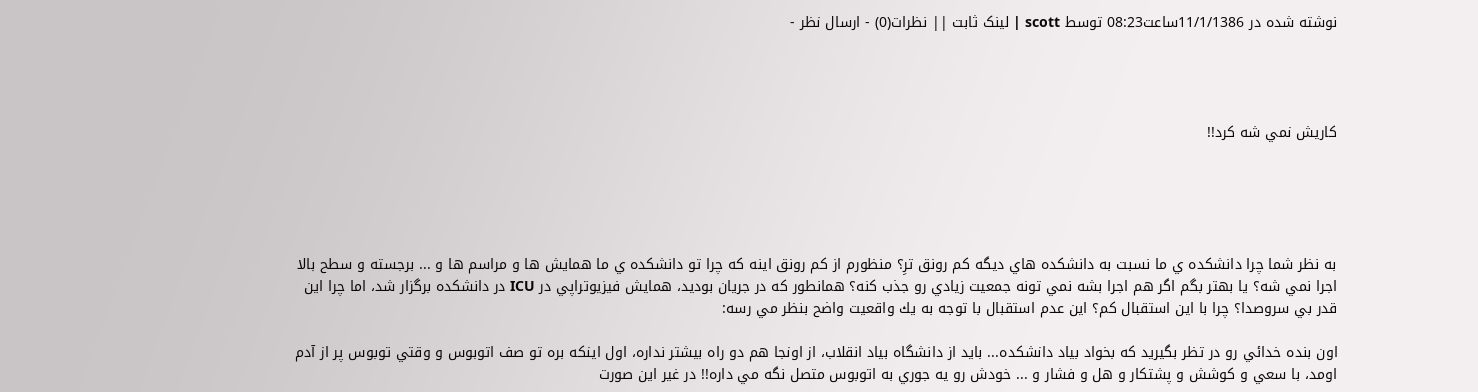نوشته شده در 11/1/1386ساعت08:23 توسط scott | لینک ثابت || نظرات(0) - ارسال نظر -




كاريش نمي شه كرد!!





به نظر شما چرا دانشكده ي ما نسبت به دانشكده هاي ديگه كم رونق ترِ؟ منظورم از كم رونق اينه كه چرا تو دانشكده ي ما همايش ها و مراسم ها و ... برجسته و سطح بالا اجرا نمي شه؟ يا بهتر بگم اگر هم اجرا بشه نمي تونه جمعيت زيادي رو جذب كنه؟ همانطور كه در جريان بوديد، همايش فيزيوتراپي در ICU در دانشكده برگزار شد، اما چرا اين قدر بي سروصدا؟ چرا با اين استقبال كم؟ اين عدم استقبال با توجه به يك واقعيت واضح بنظر مي رسه:

اون بنده خدائي رو در تظر بگيريد كه بخواد بياد دانشكده... بايد از دانشگاه بياد انقلاب، از اونجا هم دو راه بيشتر نداره، اول اينكه بره تو صف اتوبوس و وقتي توبوس پر از آدم اومد، با سعي و كوشش و پشتكار و هل و فشار و ... خودش رو يه جوري به اتوبوس متصل نگه مي داره!! در غير اين صورت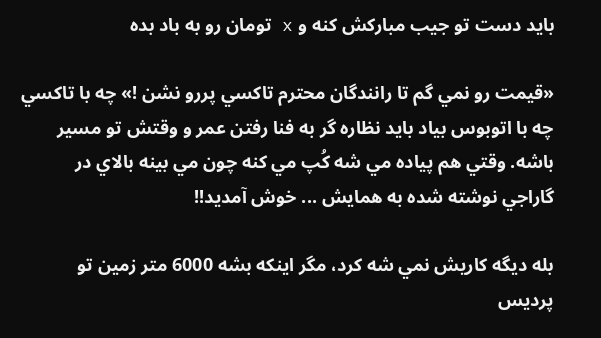بايد دست تو جيب مباركش كنه و x تومان رو به باد بده

«قيمت رو نمي گم تا رانندگان محترم تاكسي پررو نشن !» چه با تاكسي چه با اتوبوس بياد بايد نظاره گر به فنا رفتن عمر و وقتش تو مسير باشه. وقتي هم پياده مي شه كُپ مي كنه چون مي بينه بالاي در گاراجي نوشته شده به همايش ... خوش آمديد!!

بله ديگه كاريش نمي شه كرد، مگر اينكه بشه 6000 متر زمين تو پرديس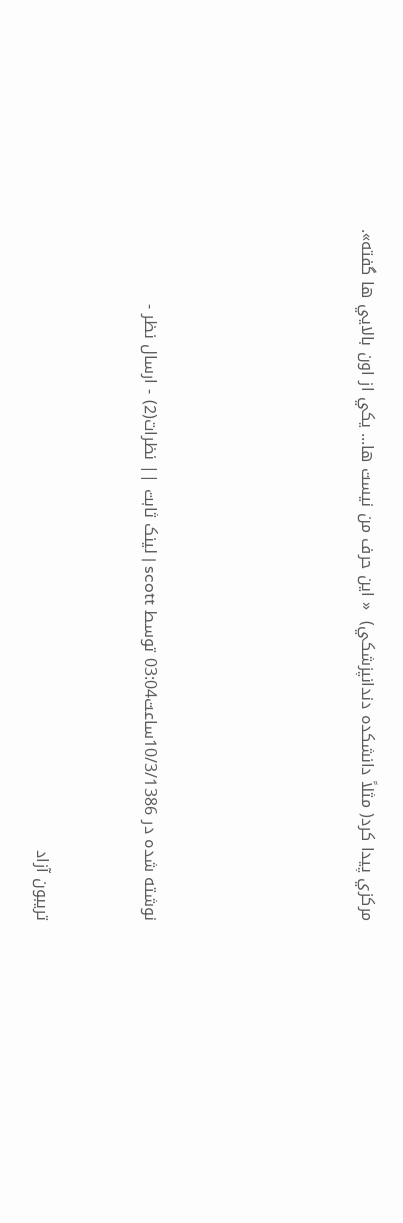مركزي پيدا كرد( مثلاً دانشكده دندانپزشكي)  « اين حرف من نيست ها... يكي از اون بالايي ها گفته».





نوشته شده در 10/3/1386ساعت03:04 توسط scott | لینک ثابت || نظرات(2) - ارسال نظر -


تريبون آزاد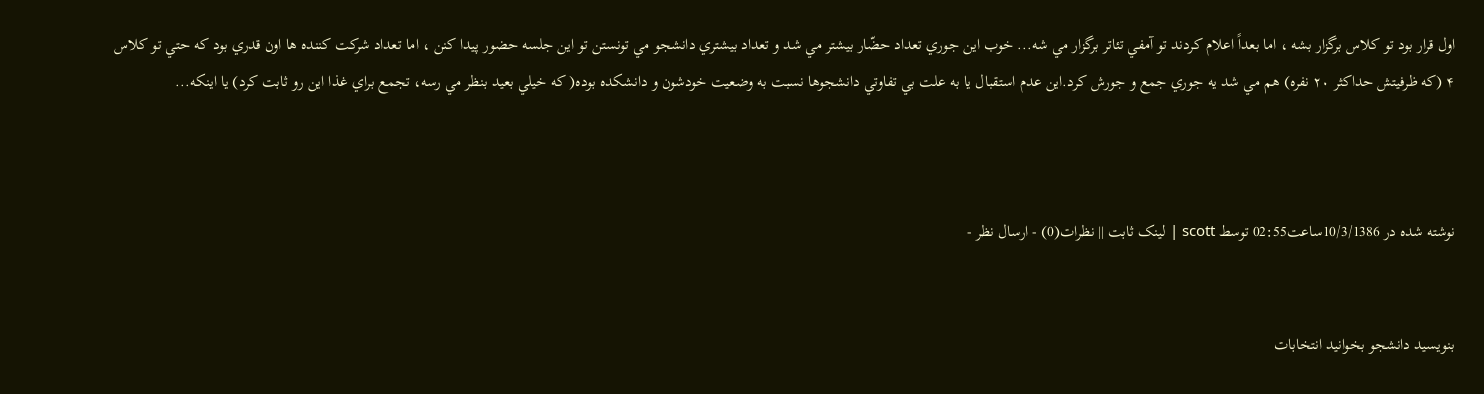اول قرار بود تو كلاس برگزار بشه ، اما بعداً اعلام كردند تو آمفي تئاتر برگزار مي شه... خوب اين جوري تعداد حضّار بيشتر مي شد و تعداد بيشتري دانشجو مي تونستن تو اين جلسه حضور پيدا كنن ، اما تعداد شركت كننده ها اون قدري بود كه حتي تو كلاس ۴ (که ظرفیتش حداکثر ۲۰ نفره) هم مي شد يه جوري جمع و جورش كرد.اين عدم استقبال يا به علت بي تفاوتي دانشجوها نسبت به وضعيت خودشون و دانشكده بوده( كه خيلي بعيد بنظر مي رسه، تجمع براي غذا اين رو ثابت كرد) يا اينكه...



نوشته شده در 10/3/1386ساعت02:55 توسط scott | لینک ثابت || نظرات(0) - ارسال نظر -


بنویسید دانشجو بخوانید انتخابات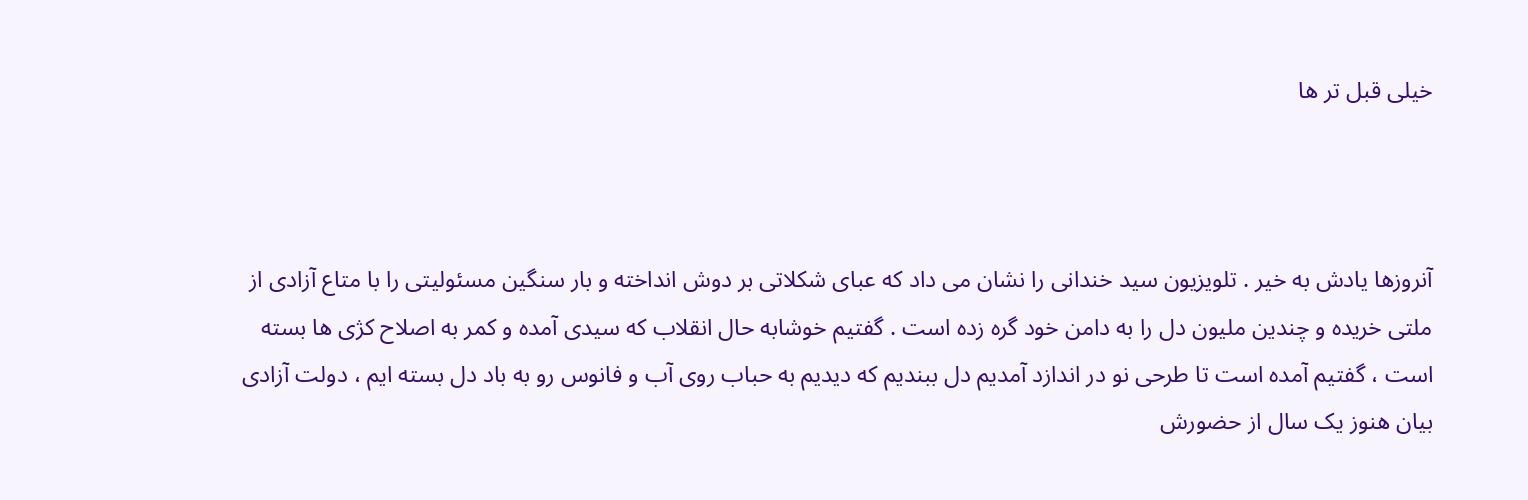خیلی قبل تر ها



آنروزها یادش به خیر . تلویزیون سید خندانی را نشان می داد که عبای شکلاتی بر دوش انداخته و بار سنگین مسئولیتی را با متاع آزادی از ملتی خریده و چندین ملیون دل را به دامن خود گره زده است . گفتیم خوشابه حال انقلاب که سیدی آمده و کمر به اصلاح کژی ها بسته است ، گفتیم آمده است تا طرحی نو در اندازد آمدیم دل ببندیم که دیدیم به حباب روی آب و فانوس رو به باد دل بسته ایم ، دولت آزادی بیان هنوز یک سال از حضورش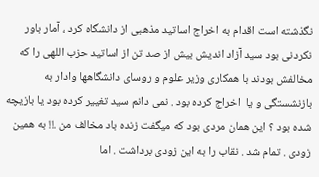نگذشته است اقدام به اخراج اساتید مذهبی از دانشگاه کرد ، آمار باور نکردنی بود سید آزاد اندیش بیش از صد تن از اساتید حزب اللهی را که مخالفش بودند با همکاری وزیر علوم و روسای دانشگاهها وادار به بازنشستگی و یا  اخراج کرده بود . نمی دانم سید تغییر کرده بود یا بازیچه شده بود ؟ این همان مردی بود که میگفت زنده باد مخالف من .!! به همین زودی . تمام شد . نقاب را به این زودی برداشت . اما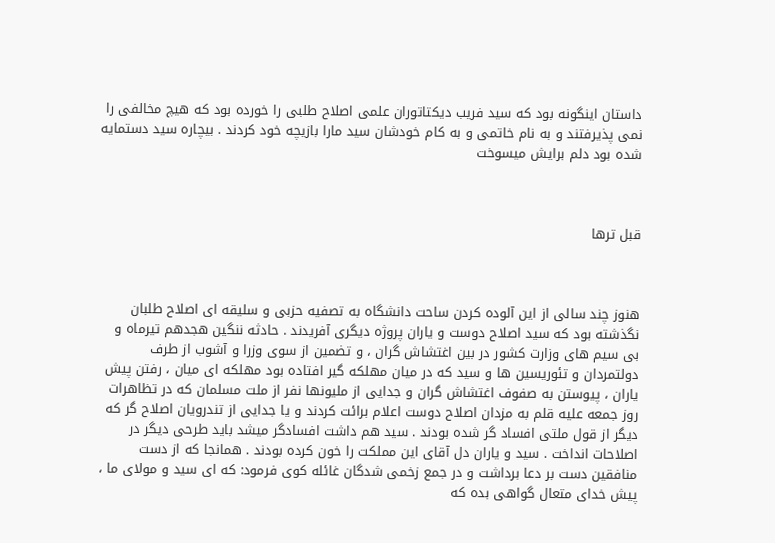داستان اینگونه بود که سید فریب دیکتاتوران علمی اصلاح طلبی را خورده بود که هیچ مخالفی را نمی پذیرفتند و به نام خاتمی و به کام خودشان سید مارا بازیچه خود کردند . بیچاره سید دستمایه شده بود دلم برایش میسوخت



قبل ترها



هنوز چند سالی از این آلوده کردن ساحت دانشگاه به تصفیه حزبی و سلیقه ای اصلاح طلبان نگذشته بود که سید اصلاح دوست و یاران پروژه دیگری آفریدند . حادثه ننگین هجدهم تیرماه و بی سیم های وزارت کشور در بین اغتشاش گران ، و تضمین از سوی وزرا و آشوب از طرف دولتمردان و تئوریسین ها و سید که در میان مهلکه گیر افتاده بود مهلکه ای میان ، رفتن پیش یاران ، پیوستن به صفوف اغتشاش گران و جدایی از ملیونها نفر از ملت مسلمان که در تظاهرات روز جمعه علیه قلم به مزدان اصلاح دوست اعلام برائت کردند و یا جدایی از تندرویان اصلاح گر که دیگر از قول ملتی افساد گر شده بودند . سید هم داشت افسادگر میشد باید طرحی دیگر در اصلاحات انداخت . سید و یاران دل آقای این مملکت را خون کرده بودند . همانجا که از دست منافقین دست بر دعا برداشت و در جمع زخمی شدگان غائله کوی فرمود: که ای سید و مولای ما ، پیش خدای متعال گواهی بده که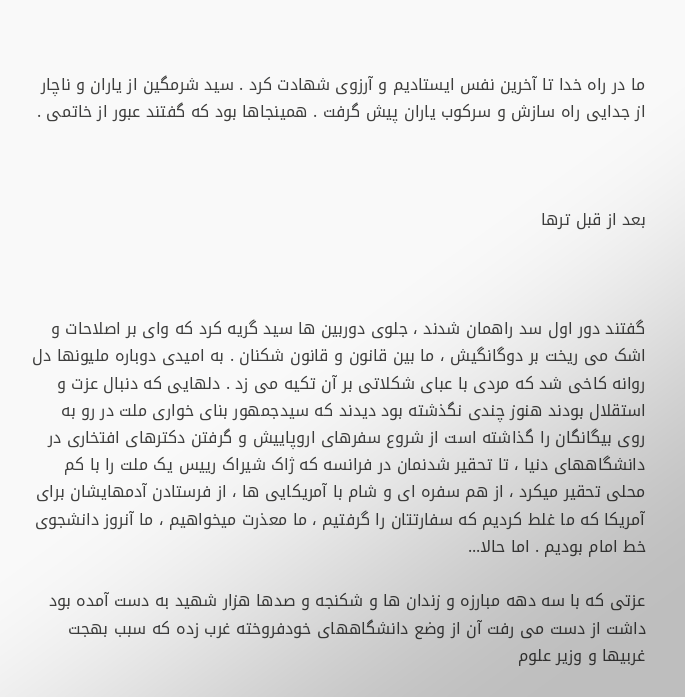ما در راه خدا تا آخرین نفس ایستادیم و آرزوی شهادت کرد . سید شرمگین از یاران و ناچار از جدایی راه سازش و سرکوب یاران پیش گرفت . همینجاها بود که گفتند عبور از خاتمی .



بعد از قبل ترها



گفتند دور اول سد راهمان شدند ، جلوی دوربین ها سید گریه کرد که وای بر اصلاحات و اشک می ریخت بر دوگانگیش ، ما بین قانون و قانون شکنان . به امیدی دوباره ملیونها دل روانه کاخی شد که مردی با عبای شکلاتی بر آن تکیه می زد . دلهایی که دنبال عزت و استقلال بودند هنوز چندی نگذشته بود دیدند که سیدجمهور بنای خواری ملت در رو به روی بیگانگان را گذاشته است از شروع سفرهای اروپاییش و گرفتن دکترهای افتخاری در دانشگاههای دنیا ، تا تحقیر شدنمان در فرانسه که ژاک شیراک رییس یک ملت را با کم محلی تحقیر میکرد ، از هم سفره ای و شام با آمریکایی ها ، از فرستادن آدمهایشان برای آمریکا که ما غلط کردیم که سفارتتان را گرفتیم ، ما معذرت میخواهیم ، ما آنروز دانشجوی خط امام بودیم . اما حالا...

عزتی که با سه دهه مبارزه و زندان ها و شکنجه و صدها هزار شهید به دست آمده بود داشت از دست می رفت آن از وضع دانشگاههای خودفروخته غرب زده که سبب بهجت غربیها و وزیر علوم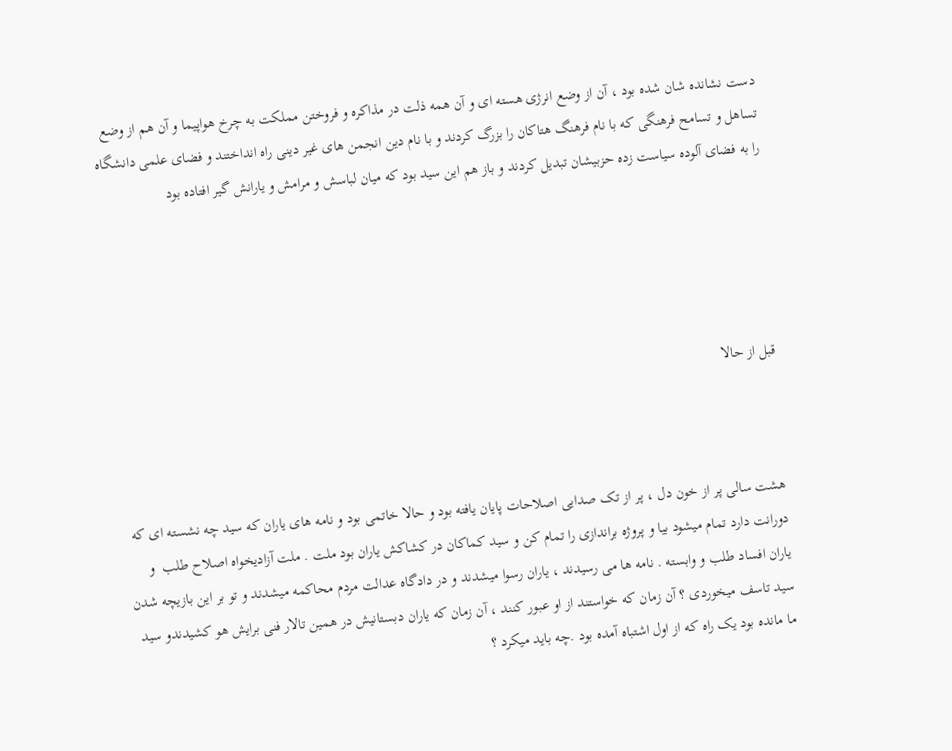دست نشانده شان شده بود ، آن از وضع انرژی هسته ای و آن همه ذلت در مذاکره و فروختن مملکت به چرخ هواپیما و آن هم از وضع تساهل و تسامح فرهنگی که با نام فرهنگ هتاکان را بزرگ کردند و با نام دین انجمن های غیر دینی راه انداختند و فضای علمی دانشگاه را به فضای آلوده سیاست زده حزبیشان تبدیل کردند و باز هم این سید بود که میان لباسش و مرامش و یارانش گیر افتاده بود





قبل از حالا



هشت سالی پر از خون دل ، پر از تک صدایی اصلاحات پایان یافته بود و حالا خاتمی بود و نامه های یاران که سید چه نشسته ای که دورانت دارد تمام میشود بیا و پروژه براندازی را تمام کن و سید کماکان در کشاکش یاران بود ملت . ملت آزادیخواه اصلاح طلب  و یاران افساد طلب و وابسته . نامه ها می رسیدند ، یاران رسوا میشدند و در دادگاه عدالت مردم محاکمه میشدند و تو بر این بازیچه شدن سید تاسف میخوردی ؟ آن زمان که خواستند از او عبور کنند ، آن زمان که یاران دبستانیش در همین تالار فنی برایش هو کشیدندو سید ما مانده بود یک راه که از اول اشتباه آمده بود .چه باید میکرد ؟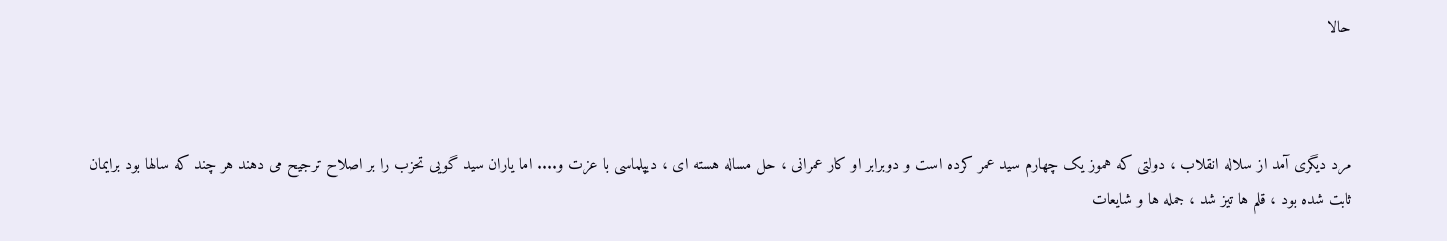حالا



مرد دیگری آمد از سلاله انقلاب ، دولتی که هموز یک چهارم سید عمر کرده است و دوبرابر او کار عمرانی ، حل مساله هسته ای ، دیپلماسی با عزت و.... اما یاران سید گویی تحزب را بر اصلاح ترجیح می دهند هر چند که سالها بود برایمان ثابت شده بود ، قلم ها تیز شد ، جمله ها و شایعات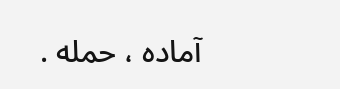آماده ، حمله .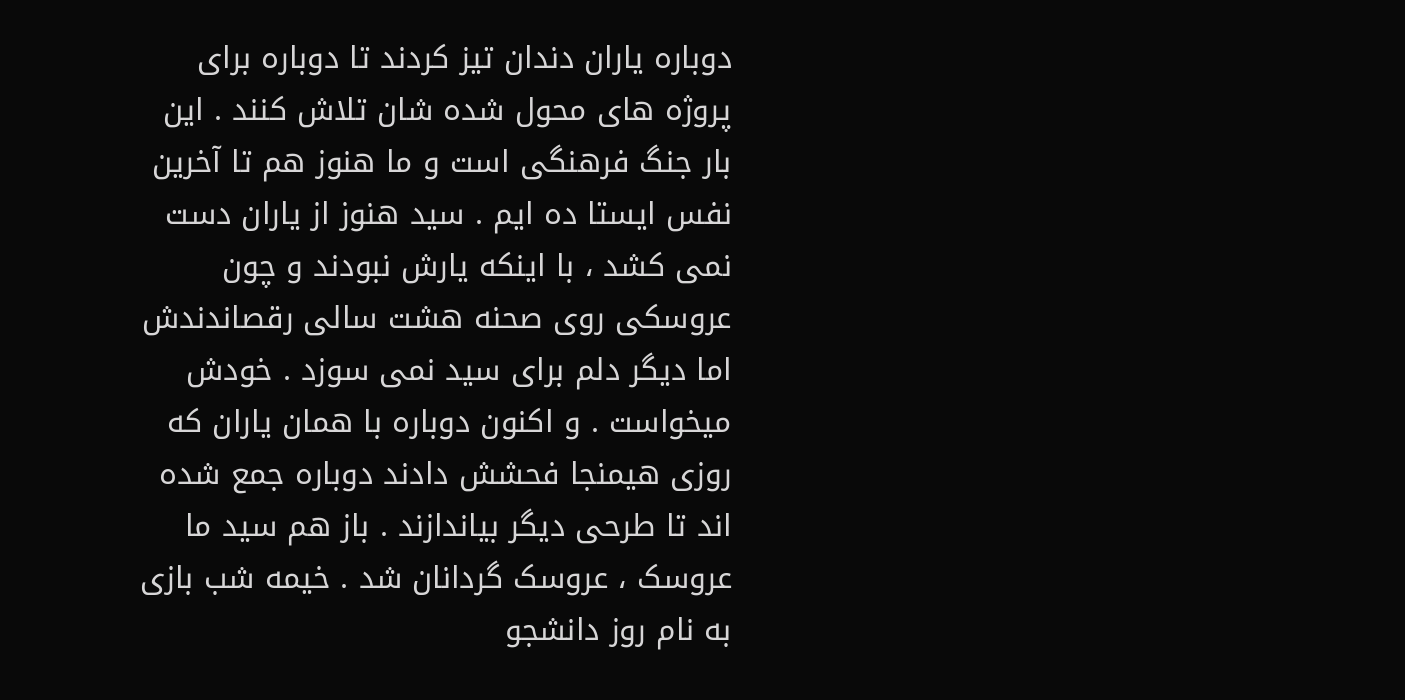دوباره یاران دندان تیز کردند تا دوباره برای پروژه های محول شده شان تلاش کنند . این بار جنگ فرهنگی است و ما هنوز هم تا آخرین نفس ایستا ده ایم . سید هنوز از یاران دست نمی کشد ، با اینکه یارش نبودند و چون عروسکی روی صحنه هشت سالی رقصاندندش اما دیگر دلم برای سید نمی سوزد . خودش میخواست . و اکنون دوباره با همان یاران که روزی هیمنجا فحشش دادند دوباره جمع شده اند تا طرحی دیگر بیاندازند . باز هم سید ما عروسک ، عروسک گردانان شد . خیمه شب بازی به نام روز دانشجو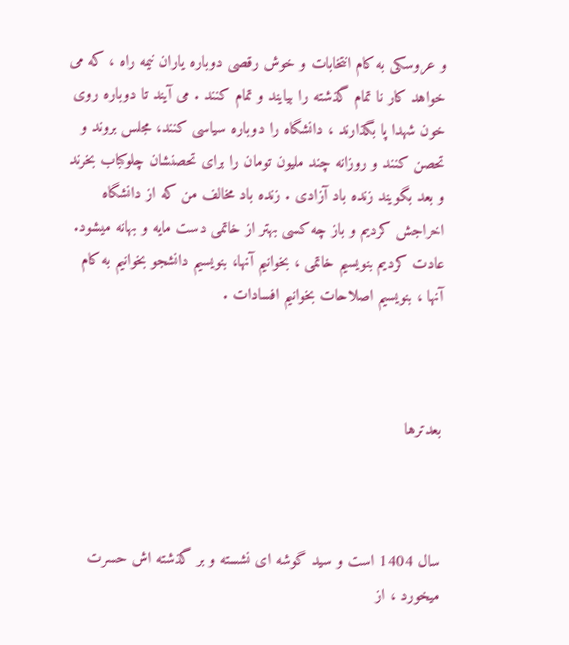و عروسکی به کام انتخابات و خوش رقصی دوباره یاران نیمه راه ، که می  خواهد کار نا تمام گذشته را بیایند و تمام کنند . می آیند تا دوباره روی خون شهدا پا بگذارند ، دانشگاه را دوباره سیاسی کنند، مجلس بروند و تحصن کنند و روزانه چند ملیون تومان را برای تحصنشان چلوکباب بخرند و بعد بگویند زنده باد آزادی . زنده باد مخالف من که از دانشگاه اخراجش کردیم و باز چه کسی بهتر از خاتمی دست مایه و بهانه میشود. عادت کردیم بنویسیم خاتمی ، بخوانیم آنها، بنویسیم دانشجو بخوانیم به کام آنها ، بنویسیم اصلاحات بخوانیم افسادات .



بعدترها



سال 1404 است و سید گوشه ای نشسته و بر گذشته اش حسرت میخورد ، از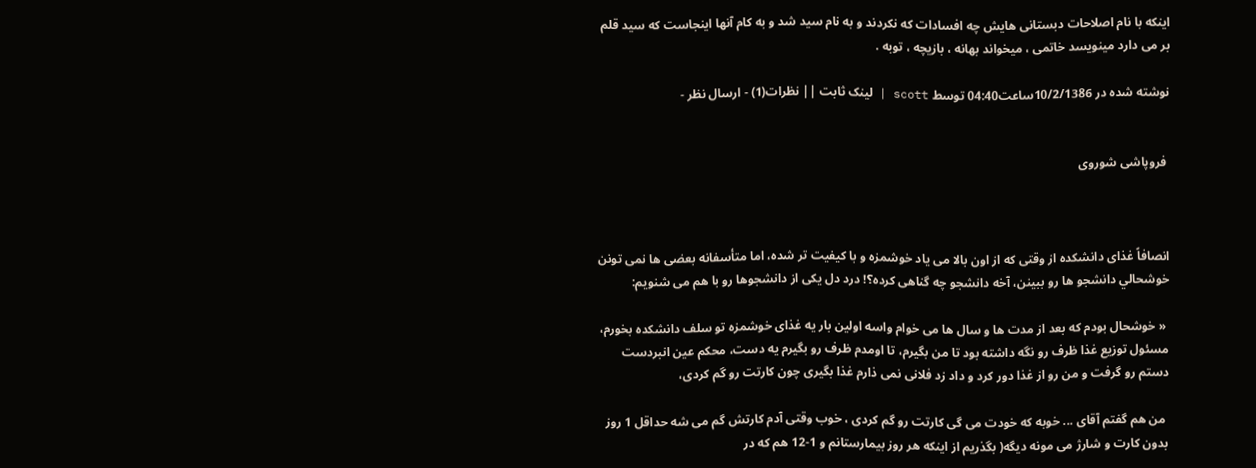اینکه با نام اصلاحات دبستانی هایش چه افسادات که نکردند و به نام سید شد و به کام آنها اینجاست که سید قلم بر می دارد مینویسد خاتمی ، میخواند بهانه ، بازیچه ، توبه .

نوشته شده در 10/2/1386ساعت04:40 توسط scott | لینک ثابت || نظرات(1) - ارسال نظر -


 فروپاشی شوروی



انصافاً غذای دانشکده از وقتی که از اون بالا می یاد خوشمزه و با کیفیت تر شده، اما متأسفانه بعضی ها نمی تونن خوشحالي دانشجو ها رو ببینن، آخه دانشجو چه گناهی کرده؟! درد دل یکی از دانشجوها رو با هم می شنویم:

 « خوشحال بودم که بعد از مدت ها و سال ها می خوام واسه اولین بار یه غذای خوشمزه تو سلف دانشکده بخورم، مسئول توزیع غذا ظرف رو نگه داشته بود تا من بگیرم، تا اومدم ظرف رو بگیرم یه دست، محکم عین انبردست دستم رو گرفت و من رو از غذا دور کرد و داد زد فلانی نمی ذارم غذا بگیری چون کارتت رو گم کردی،

 من هم گفتم آقای ... خوبه که خودت می گی کارتت رو گم کردی ، خوب وقتی آدم کارتش گم می شه حداقل 1 روز بدون کارت و شارژ می مونه دیگه( بگذریم از اینکه هر روز بیمارستانم و 1-12 هم که در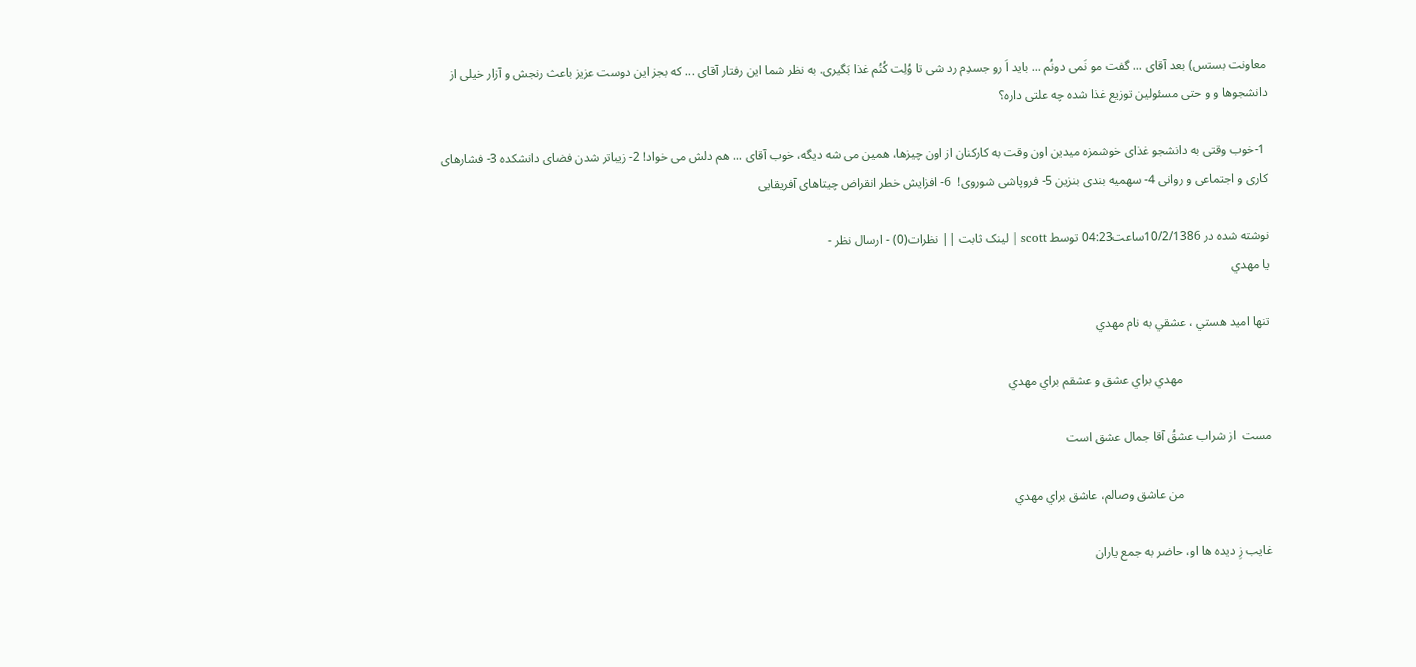معاونت بستس) بعد آقای ... گفت مو نَمی دونُم ... باید اَ رو جسدِم رد شی تا وُلِت کُنُم غذا بَگیری. به نظر شما این رفتار آقای ... که بجز این دوست عزیز باعث رنجش و آزار خیلی از دانشجوها و و حتی مسئولین توزیع غذا شده چه علتی داره؟

 1-خوب وقتی به دانشجو غذای خوشمزه میدین اون وقت به کارکنان از اون چیزها، همین می شه دیگه، خوب آقای ... هم دلش می خواد! 2- زیباتر شدن فضای دانشکده 3- فشارهای کاری و اجتماعی و روانی 4- سهمیه بندی بنزین 5- فروپاشی شوروی!  6- افزایش خطر انقراض چیتاهای آفریقایی

نوشته شده در 10/2/1386ساعت04:23 توسط scott | لینک ثابت || نظرات(0) - ارسال نظر -
يا مهدي

تنها اميد هستي ، عشقي به نام مهدي

                            مهدي براي عشق و عشقم براي مهدي

مست  از شراب عشقُ آقا جمال عشق است

                            من عاشق وصالم، عاشق براي مهدي

غايب زِ ديده ها او، حاضر به جمع ياران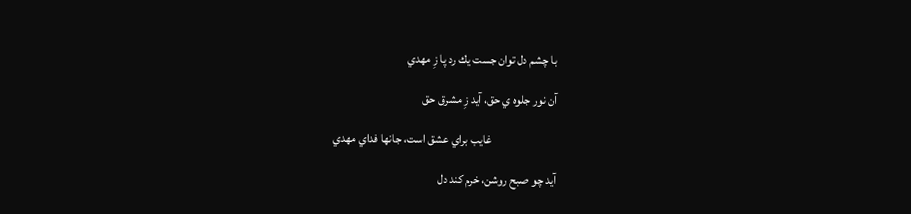با چشم دل توان جست يك رد پا زِ مهدي

آن نور جلوه ي حق، آيد زِ مشرق حق

                           غايب براي عشق است، جانها فداي مهدي

آيد چو صبح روشن، خرم كند دل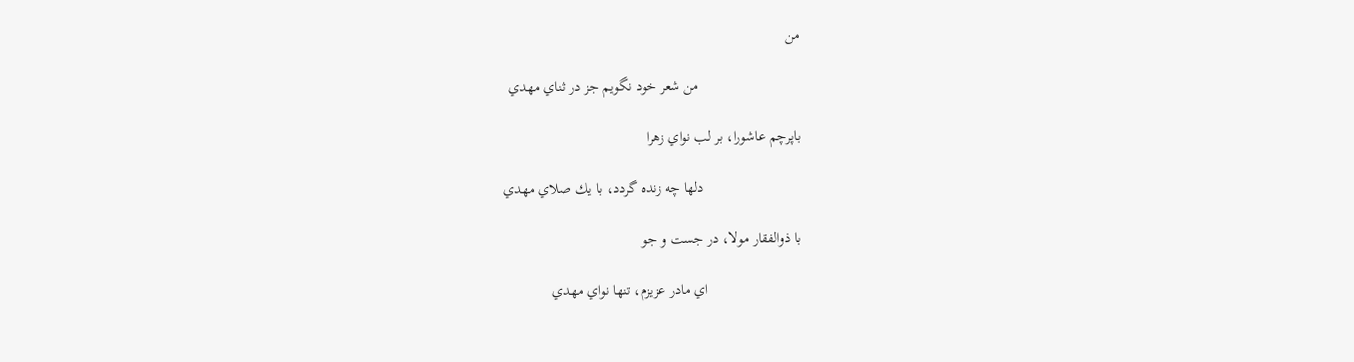من

                           من شعر خود نگويم جز در ثناي مهدي

باپرچم عاشورا، بر لب نواي زهرا

                          دلها چه زنده گردد، با يك صلاي مهدي

با ذوالفقار مولا، در جست و جو

                         اي مادر عزيزم، تنها نواي مهدي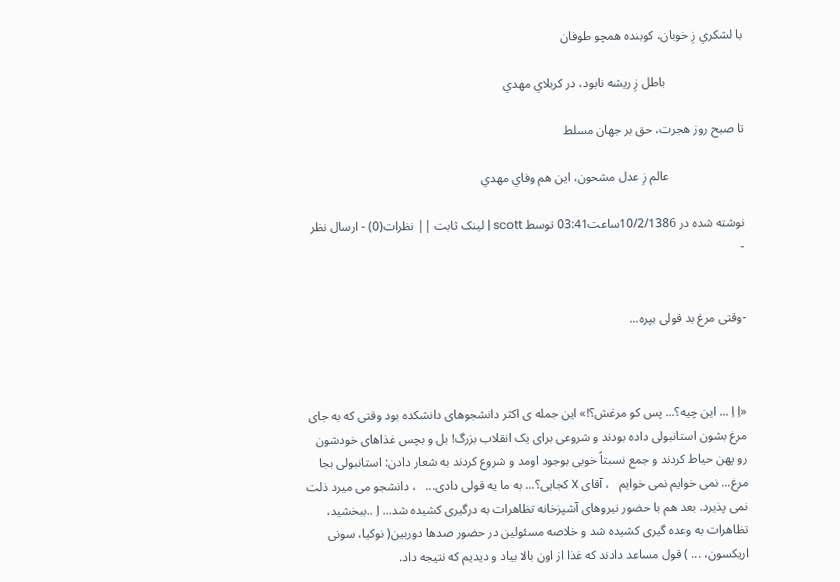با لشكري زِ خوبان، كوبنده همچو طوفان

                         باطل زِ ريشه نابود، در كربلاي مهدي

تا صبح روز هجرت، حق بر جهان مسلط

                        عالم زِ عدل مشحون، اين هم وفاي مهدي

نوشته شده در 10/2/1386ساعت03:41 توسط scott | لینک ثابت || نظرات(0) - ارسال نظر -


-وقتی مرغ بد قولی بپره...



«اِ اِ ... این چیه؟... پس کو مرغش؟!» این جمله ی اکثر دانشجوهای دانشکده بود وقتی که به جای مرغ بشون استانبولی داده بودند و شروعی برای یک انقلاب بزرگ! بل و بچس غذاهای خودشون رو پهن حیاط کردند و جمع نسبتاً خوبی بوجود اومد و شروع کردند به شعار دادن: استانبولی بجا مرغ... نمی خوایم نمی خوایم   ، آقای X کجایی؟... به ما یه قولی دادی...   ، دانشجو می میرد ذلت نمی پذیرد. بعد هم با حضور نیروهای آشپزخانه تظاهرات به درگیری کشیده شد... اِ ..ببخشید، تظاهرات به وعده گیری کشیده شد و خلاصه مسئولین در حضور صدها دوربین( نوکیا، سونی اریکسون، ... ) قول مساعد دادند که غذا از اون بالا بیاد و دیدیم که نتیجه داد.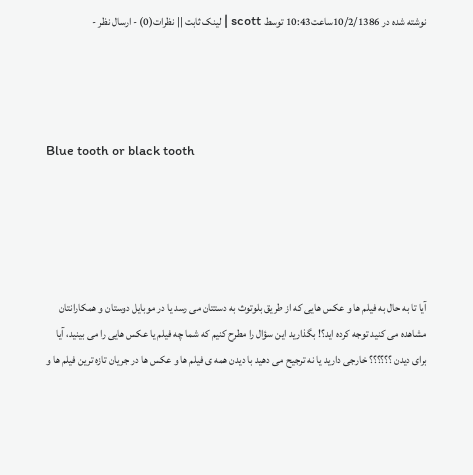نوشته شده در 10/2/1386ساعت10:43 توسط scott | لینک ثابت || نظرات(0) - ارسال نظر -




Blue tooth or black tooth





آیا تا به حال به فیلم ها و عکس هایی که از طریق بلوتوث به دستتان می رسد یا در موبایل دوستان و همکارانتان مشاهده می کنید توجه کرده اید؟! بگذارید این سؤال را مطرح کنیم که شما چه فیلم یا عکس هایی را می بینید، آیا برای دیدن ؟؟؟؟؟؟ خارجی دارید یا نه ترجیح می دهید با دیدن همه ی فیلم ها و عکس ها در جریان تازه ترین فیلم ها و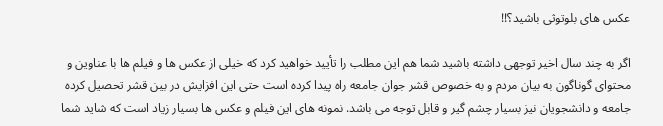عکس های بلوتوثی باشید؟!!

اگر به چند سال اخیر توجهی داشته باشید شما هم این مطلب را تأیید خواهید کرد که خیلی از عکس ها و فیلم ها با عناوین و محتوای گوناگون به بیان مردم و به خصوص قشر جوان جامعه راه پیدا کرده است حتی این افزایش در بین قشر تحصیل کرده جامعه و دانشجویان نیز بسیار چشم گیر و قابل توجه می باشد. نمونه های این فیلم و عکس ها بسیار زیاد است که شاید شما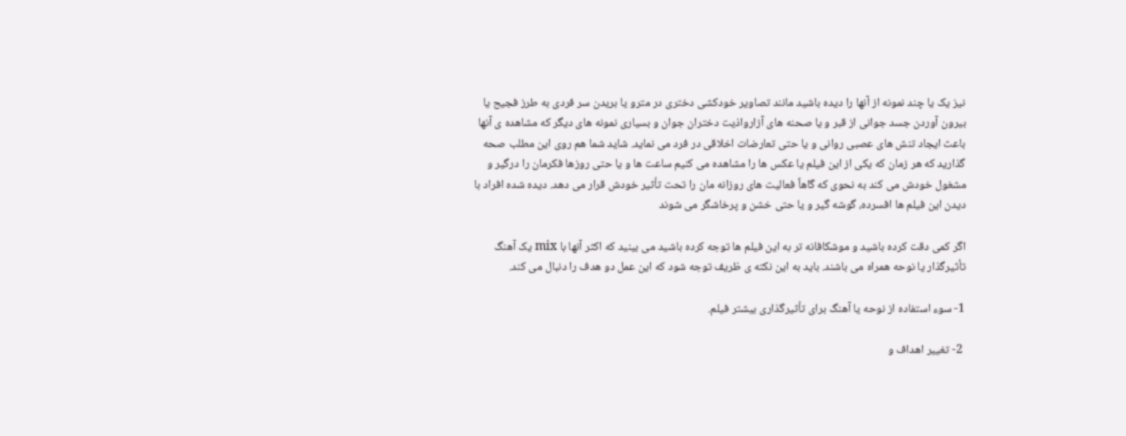نیز یک یا چند نمونه از آنها را دیده باشید مانند تصاویر خودکشی دختری در مترو یا بریدن سر فردی به طرز فجیح یا بیرون آوردن جسد جوانی از قبر و یا صحنه های آزارواذیت دختران جوان و بسیاری نمونه های دیگر که مشاهده ی آنها باعث ایجاد تنش های عصبی روانی و یا حتی تعارضات اخلاقی در فرد می نماید. شاید شما هم روی این مطلب صحه گذارید که هر زمان که یکی از این فیلم یا عکس ها را مشاهده می کنیم ساعت ها و یا حتی روزها فکرمان را درگیر و مشغول خودش می کند به نحوی که گاهاً فعالیت های روزانه مان را تحت تأثیر خودش قرار می دهد. دیده شده افراد با دیدن این فیلم ها افسرده، گوشه گیر و یا حتی خشن و پرخاشگر می شوند

اگر کمی دقت کرده باشید و موشکافانه تر به این فیلم ها توجه کرده باشید می بینید که اکثر آنها با mix یک آهنگ تأثیرگذار یا نوحه همراه می باشند. باید به این نکته ی ظریف توجه شود که این عمل دو هدف را دنبال می کند.

1- سوء استفاده از نوحه یا آهنگ برای تأثیرگذاری بیشتر فیلم.

 2- تغییر اهداف و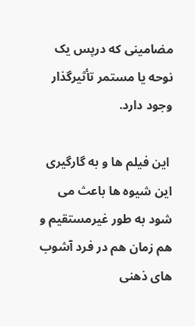مضامینی که درپس یک نوحه یا مستمر تأثیرگذار وجود دارد.

 این فیلم ها و به گارگیری این شیوه ها باعث می شود به طور غیرمستقیم و هم زمان هم در فرد آشوب های ذهنی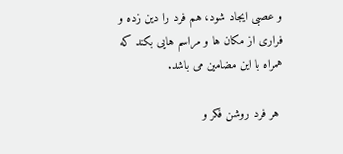و عصبی ایجاد شود، هم فرد را دین زده و فراری از مکان ها و مراسم هایی بکند که همراه با این مضامین می باشد.

 هر فرد روشن فکر و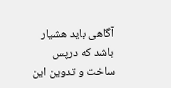آگاهی باید هشیار باشد که درپس ساخت و تدوین این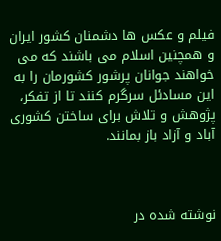فیلم و عکس ها دشمنان کشور ایران و همچنین اسلام می باشند که می خواهند جوانان پرشور کشورمان را به این مسادئل سرگرم کنند تا از تفکر، پژوهش و تلاش برای ساختن کشوری آباد و آزاد باز بمانند.



نوشته شده در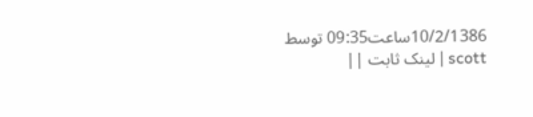10/2/1386ساعت09:35 توسط scott | لینک ثابت ||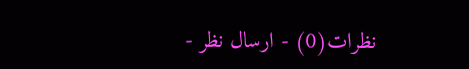نظرات(0) - ارسال نظر -